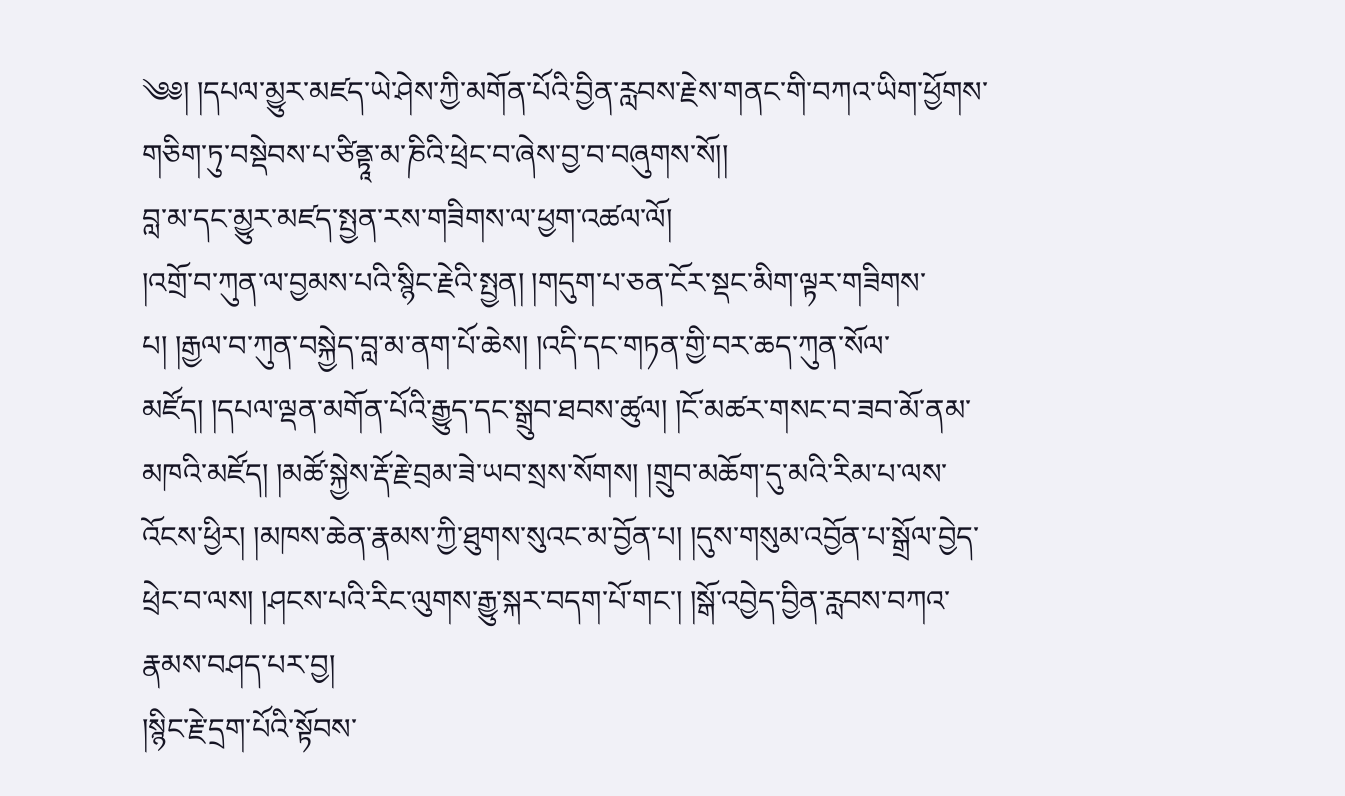༄༅། །དཔལ་མྱུར་མཛད་ཡེ་ཤེས་ཀྱི་མགོན་པོའི་བྱིན་རླབས་རྗེས་གནང་གི་བཀའ་ཡིག་ཕྱོགས་གཅིག་ཏུ་བསྡེབས་པ་ཙིནྟཱ་མ་ཎིའི་ཕྲེང་བ་ཞེས་བྱ་བ་བཞུགས་སོ།།
བླ་མ་དང་མྱུར་མཛད་སྤྱན་རས་གཟིགས་ལ་ཕྱག་འཚལ་ལོ།
།འགྲོ་བ་ཀུན་ལ་བྱམས་པའི་སྙིང་རྗེའི་སྤྱན། །གདུག་པ་ཅན་ངོར་སྡང་མིག་ལྟར་གཟིགས་པ། །རྒྱལ་བ་ཀུན་བསྐྱེད་བླ་མ་ནག་པོ་ཆེས། །འདི་དང་གཏན་གྱི་བར་ཆད་ཀུན་སོལ་མཛོད། །དཔལ་ལྡན་མགོན་པོའི་རྒྱུད་དང་སྒྲུབ་ཐབས་ཚུལ། །ངོ་མཚར་གསང་བ་ཟབ་མོ་ནམ་མཁའི་མཛོད། །མཚོ་སྐྱེས་རྡོ་རྗེ་བྲམ་ཟེ་ཡབ་སྲས་སོགས། །གྲུབ་མཆོག་དུ་མའི་རིམ་པ་ལས་འོངས་ཕྱིར། །མཁས་ཆེན་རྣམས་ཀྱི་ཐུགས་སུའང་མ་བྱོན་པ། །དུས་གསུམ་འབྱོན་པ་སྒྲོལ་བྱེད་ཕྲེང་བ་ལས། །ཤངས་པའི་རིང་ལུགས་རྒྱུ་སྐར་བདག་པོ་གང་། །སྒོ་འབྱེད་བྱིན་རླབས་བཀའ་རྣམས་བཤད་པར་བྱ།
།སྙིང་རྗེ་དྲག་པོའི་སྟོབས་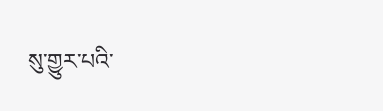སུ་གྱུར་པའི་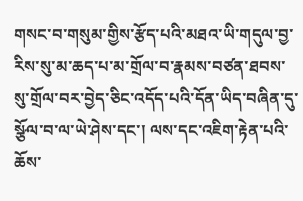གསང་བ་གསུམ་གྱིས་རྩོད་པའི་མཐའ་ཡི་གདུལ་བྱ་རིས་སུ་མ་ཆད་པ་མ་གྲོལ་བ་རྣམས་བཙན་ཐབས་སུ་གྲོལ་བར་བྱེད་ཅིང་འདོད་པའི་དོན་ཡིད་བཞིན་དུ་སྩོལ་བ་ལ་ཡེ་ཤེས་དང་། ལས་དང་འཇིག་རྟེན་པའི་ཆོས་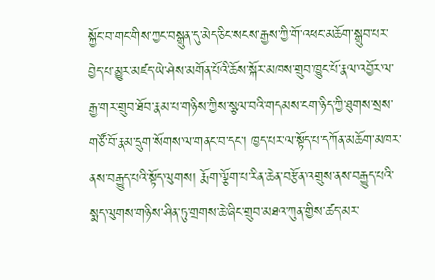སྐྱོང་བ་གང་གིས་ཀྱང་བསྒྲུན་དུ་མེད་ཅིང་སངས་རྒྱས་ཀྱི་གོ་འཕང་མཆོག་སྒྲུབ་པར་བྱེད་པ་མྱུར་མཛད་ཡེ་ཤེས་མགོན་པོའི་ཆོས་སྐོར་མཁས་གྲུབ་ཁྱུང་པོ་རྣལ་འབྱོར་ལ་རྒྱ་གར་གྲུབ་ཐོབ་རྣམ་པ་གཉིས་ཀྱིས་སྩལ་བའི་གདམས་ངག་ཉིད་ཀྱི་ཐུགས་སྲས་གཙོ་བོ་རྣམ་དྲུག་སོགས་ལ་གནང་བ་དང་། ཁྱད་པར་ལ་སྟོད་པ་དཀོན་མཆོག་མཁར་ནས་བརྒྱུད་པའི་སྟོད་ལུགས། རྨོག་ལྕོག་པ་རིན་ཆེན་བརྩོན་འགྲུས་ནས་བརྒྱུད་པའི་སྨད་ལུགས་གཉིས་ཤིན་ཏུ་གྲགས་ཆེ་ཞིང་གྲུབ་མཐའ་ཀུན་གྱིས་ཚད་མར་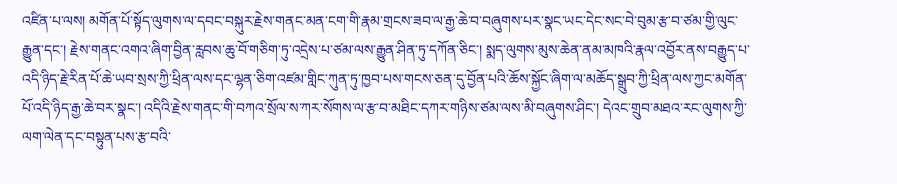འཛིན་པ་ལས། མགོན་པོ་སྟོད་ལུགས་ལ་དབང་བསྐུར་རྗེས་གནང་མན་ངག་གི་རྣམ་གྲངས་ཟབ་ལ་རྒྱ་ཆེ་བ་བཞུགས་པར་སྣང་ཡང་དེང་སང་བེ་བུམ་རྩ་བ་ཙམ་གྱི་ལུང་རྒྱུན་དང་། རྗེས་གནང་འགའ་ཞིག་བྱིན་རླབས་ཆུ་བོ་གཅིག་ཏུ་འདྲེས་པ་ཙམ་ལས་རྒྱུན་ཤིན་ཏུ་དཀོན་ཅིང་། སྨད་ལུགས་མུས་ཆེན་ནམ་མཁའི་རྣལ་འབྱོར་ནས་བརྒྱུད་པ་འདི་ཉིད་རྗེ་རིན་པོ་ཆེ་ཡབ་སྲས་ཀྱི་ཕྲིན་ལས་དང་ལྷན་ཅིག་འཛམ་གླིང་ཀུན་ཏུ་ཁྱབ་པས་གངས་ཅན་དུ་བྱོན་པའི་ཆོས་སྐྱོང་ཞིག་ལ་མཆོད་སྒྲུབ་ཀྱི་ཕྲིན་ལས་ཀྱང་མགོན་པོ་འདི་ཉིད་རྒྱ་ཆེ་བར་སྣང་། འདིའི་རྗེས་གནང་གི་བཀའ་སྲོལ་ས་ཀར་སོགས་ལ་རྩ་བ་མཐིང་དཀར་གཉིས་ཙམ་ལས་མི་བཞུགས་ཤིང་། དེའང་གྲུབ་མཐའ་རང་ལུགས་ཀྱི་ལག་ལེན་དང་བསྟུན་པས་རྩ་བའི་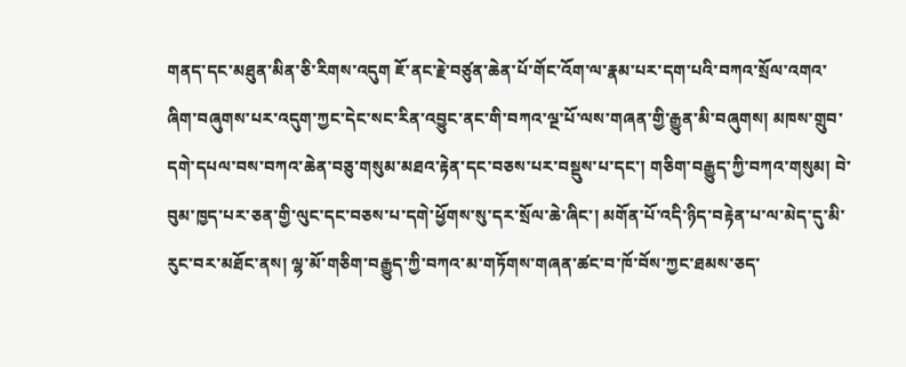གནད་དང་མཐུན་མིན་ཅི་རིགས་འདུག ཇོ་ནང་རྗེ་བཙུན་ཆེན་པོ་གོང་འོག་ལ་རྣམ་པར་དག་པའི་བཀའ་སྲོལ་འགའ་ཞིག་བཞུགས་པར་འདུག་ཀྱང་དེང་སང་རིན་འབྱུང་ནང་གི་བཀའ་ལྔ་པོ་ལས་གཞན་གྱི་རྒྱུན་མི་བཞུགས། མཁས་གྲུབ་དགེ་དཔལ་བས་བཀའ་ཆེན་བཅུ་གསུམ་མཐའ་རྟེན་དང་བཅས་པར་བསྡུས་པ་དང་། གཅིག་བརྒྱུད་ཀྱི་བཀའ་གསུམ། བེ་བུམ་ཁྱད་པར་ཅན་གྱི་ལུང་དང་བཅས་པ་དགེ་ཕྱོགས་སུ་དར་སྲོལ་ཆེ་ཞིང་། མགོན་པོ་འདི་ཉིད་བརྟེན་པ་ལ་མེད་དུ་མི་རུང་བར་མཐོང་ནས། ལྷ་མོ་གཅིག་བརྒྱུད་ཀྱི་བཀའ་མ་གཏོགས་གཞན་ཚང་བ་ཁོ་བོས་ཀྱང་ཐམས་ཅད་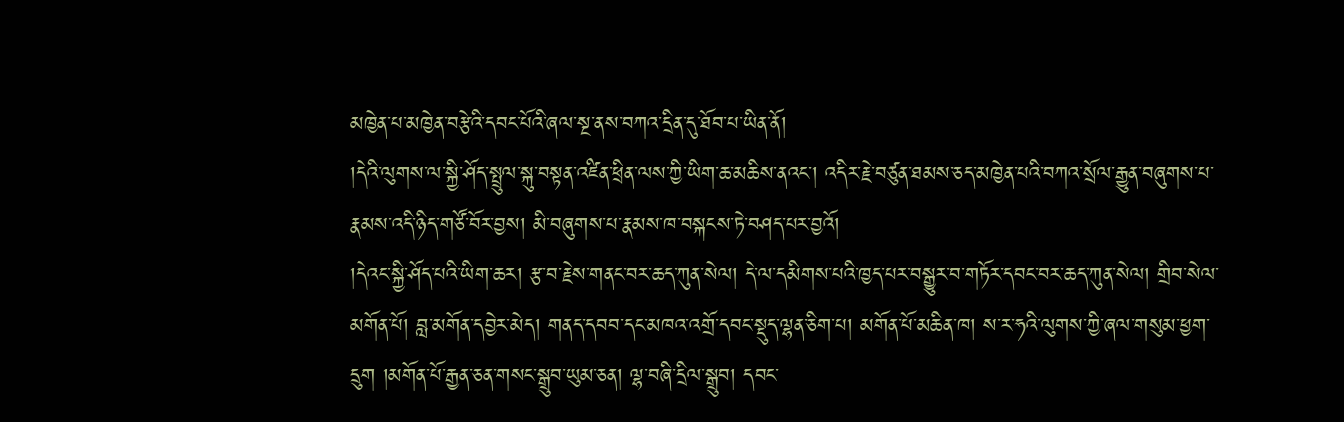མཁྱེན་པ་མཁྱེན་བརྩེའི་དབང་པོའི་ཞལ་སྔ་ནས་བཀའ་དྲིན་དུ་ཐོབ་པ་ཡིན་ནོ།
།དེའི་ལུགས་ལ་སྐྱི་ཤོད་སྤྲུལ་སྐུ་བསྟན་འཛིན་ཕྲིན་ལས་ཀྱི་ཡིག་ཆ་མཆིས་ནའང་། འདིར་རྗེ་བཙུན་ཐམས་ཅད་མཁྱེན་པའི་བཀའ་སྲོལ་རྒྱུན་བཞུགས་པ་རྣམས་འདི་ཉིད་གཙོ་བོར་བྱས། མི་བཞུགས་པ་རྣམས་ཁ་བསྐངས་ཏེ་བཤད་པར་བྱའོ།
།དེའང་སྐྱི་ཤོད་པའི་ཡིག་ཆར། རྩ་བ་རྗེས་གནང་བར་ཆད་ཀུན་སེལ། དེ་ལ་དམིགས་པའི་ཁྱད་པར་བསྒྱུར་བ་གཏོར་དབང་བར་ཆད་ཀུན་སེལ། གྲིབ་སེལ་མགོན་པོ། བླ་མགོན་དབྱེར་མེད། གནད་དབབ་དང་མཁའ་འགྲོ་དབང་སྡུད་ལྷན་ཅིག་པ། མགོན་པོ་མཆིན་ཁ། ས་ར་ཧའི་ལུགས་ཀྱི་ཞལ་གསུམ་ཕྱག་དྲུག །མགོན་པོ་རྒྱན་ཅན་གསང་སྒྲུབ་ཡུམ་ཅན། ལྷ་བཞི་དྲིལ་སྒྲུབ། དབང་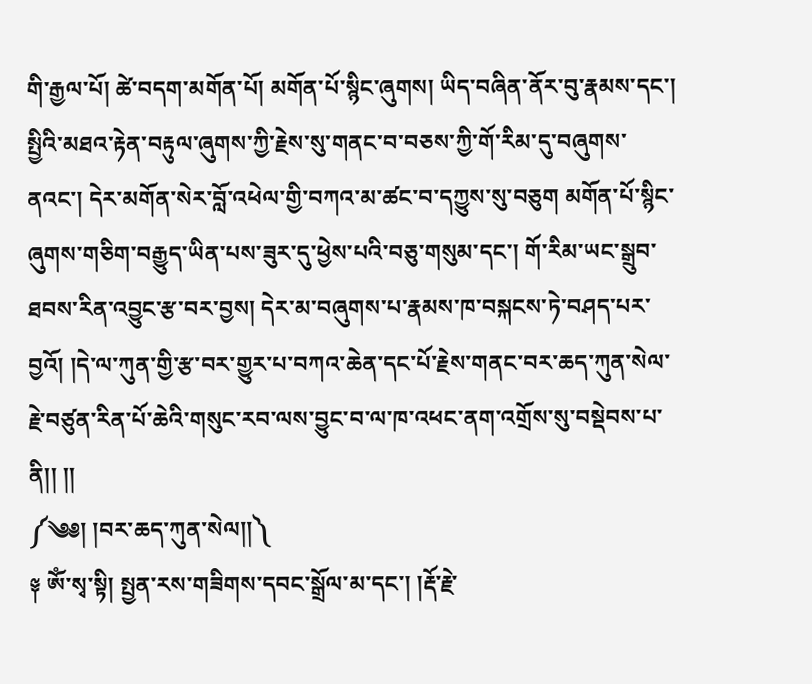གི་རྒྱལ་པོ། ཚེ་བདག་མགོན་པོ། མགོན་པོ་སྙིང་ཞུགས། ཡིད་བཞིན་ནོར་བུ་རྣམས་དང་།
སྤྱིའི་མཐའ་རྟེན་བརྟུལ་ཞུགས་ཀྱི་རྗེས་སུ་གནང་བ་བཅས་ཀྱི་གོ་རིམ་དུ་བཞུགས་ནའང་། དེར་མགོན་སེར་བློ་འཕེལ་གྱི་བཀའ་མ་ཚང་བ་དཀྱུས་སུ་བཅུག མགོན་པོ་སྙིང་ཞུགས་གཅིག་བརྒྱུད་ཡིན་པས་ཟུར་དུ་ཕྱེས་པའི་བཅུ་གསུམ་དང་། གོ་རིམ་ཡང་སྒྲུབ་ཐབས་རིན་འབྱུང་རྩ་བར་བྱས། དེར་མ་བཞུགས་པ་རྣམས་ཁ་བསྐངས་ཏེ་བཤད་པར་བྱའོ། །དེ་ལ་ཀུན་གྱི་རྩ་བར་གྱུར་པ་བཀའ་ཆེན་དང་པོ་རྗེས་གནང་བར་ཆད་ཀུན་སེལ་རྗེ་བཙུན་རིན་པོ་ཆེའི་གསུང་རབ་ལས་བྱུང་བ་ལ་ཁ་འཕང་ནག་འགྲོས་སུ་བསྡེབས་པ་ནི།། །།
༼༄༅། །བར་ཆད་ཀུན་སེལ།།༽
༈ ཨོཾ་སྭ་སྟི། སྤྱན་རས་གཟིགས་དབང་སྒྲོལ་མ་དང་། །རྡོ་རྗེ་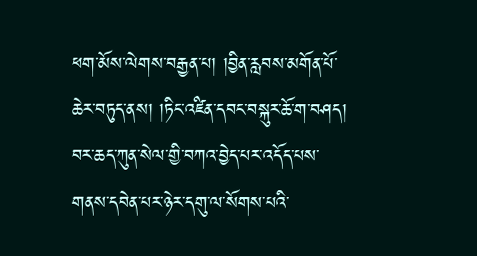ཕག་མོས་ལེགས་བརྒྱན་པ། །བྱིན་རླབས་མགོན་པོ་ཆེར་བཏུད་ནས། །ཏིང་འཛིན་དབང་བསྐུར་ཆོ་ག་བཤད།
བར་ཆད་ཀུན་སེལ་གྱི་བཀའ་བྱེད་པར་འདོད་པས་གནས་དབེན་པར་ཉེར་དགུ་ལ་སོགས་པའི་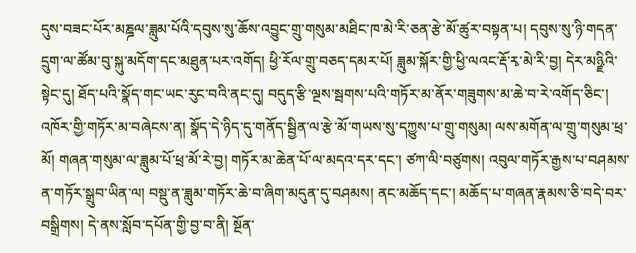དུས་བཟང་པོར་མཎྜལ་ཟླུམ་པོའི་དབུས་སུ་ཆོས་འབྱུང་གྲུ་གསུམ་མཐིང་ཁ་མེ་རི་ཅན་རྩེ་མོ་ཚུར་བསྟན་པ། དབུས་སུ་ཉི་གདན་དྲུག་ལ་ཚོམ་བུ་སྐུ་མདོག་དང་མཐུན་པར་འགོད། ཕྱི་རོལ་གྲུ་བཅད་དམར་པོ། ཟླུམ་སྐོར་གྱི་ཕྱི་ལའང་རྡོ་རྭ་མེ་རི་བྱ། དེར་མཉྫིའི་སྟེང་དུ། ཐོད་པའི་སྣོད་གང་ཡང་རུང་བའི་ནང་དུ། བདུད་རྩི་ལྔས་སྦགས་པའི་གཏོར་མ་ནོར་གཟུགས་མ་ཆེ་བ་རེ་འགོད་ཅིང་། འཁོར་གྱི་གཏོར་མ་བཞེངས་ན། སྣོད་དེ་ཉིད་དུ་གནོད་སྦྱིན་ལ་རྩེ་མོ་གཡས་སུ་དཀྱུས་པ་གྲུ་གསུམ། ལས་མགོན་ལ་གྲུ་གསུམ་ཕྲ་མོ། གཞན་གསུམ་ལ་ཟླུམ་པོ་ཕྲ་མོ་རེ་བྱ། གཏོར་མ་ཆེན་པོ་ལ་མདའ་དར་དང་། ཙཀ་ལི་བཙུགས། འབུལ་གཏོར་རྒྱས་པ་བཤམས་ན་གཏོར་སྒྲུབ་ཡིན་ལ། བསྡུ་ན་ཟླུམ་གཏོར་ཆེ་བ་ཞིག་མདུན་དུ་བཤམས། ནང་མཆོད་དང་། མཆོད་པ་གཞན་རྣམས་ཅི་བདེ་བར་བསྒྲིགས། དེ་ནས་སློབ་དཔོན་གྱི་བྱ་བ་ནི། སྔོན་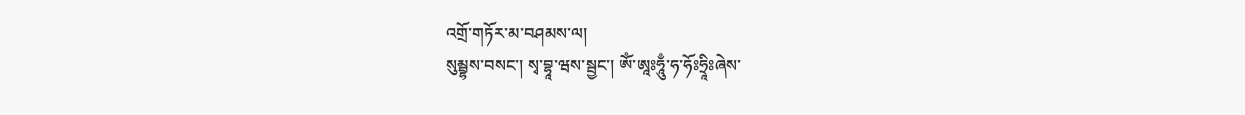འགྲོ་གཏོར་མ་བཤམས་ལ།
སུམྦྷས་བསང་། སྭ་བྷཱ་ཝས་སྦྱང་། ཨོཾ་ཨཱཿཧཱུྃ་ཧ་ཧོཿཧྲཱིཿཞེས་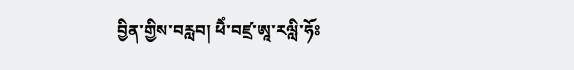བྱིན་གྱིས་བརླབ། ཕཻཾ་བཛྲ་ཨཱ་རལླི་ཧོཿ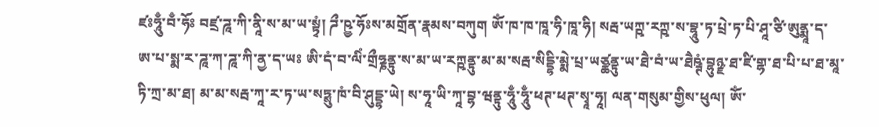ཛཿཧཱུྃ་བྃ་ཧོཿ བཛྲ་ཌཱ་ཀི་ནཱི་ས་མ་ཡ་སྟྭཾ། ཌྀ་ཥྱ་ཧོཿས་མགྲོན་རྣམས་བཀུག ཨོཾ་ཁ་ཁ་ཁཱ་ཧི་ཁཱ་ཧི། སརྦ་ཡཀྵ་རཀྵ་ས་བྷཱུ་ཏ་པྲེ་ཏ་པི་ཤཱ་ཙི་ཨུནྨཱ་ད་ཨ་པ་སྨ་ར་ཌཱ་ཀ་ཌཱ་ཀི་ནྱ་ད་ཡཿ ཨི་དཾ་བ་ལིཾ་གྲྀཧྞནྟུ་ས་མ་ཡ་རཀྵནྟུ་མ་མ་སརྦ་སིདྡྷི་མྨེ་པྲ་ཡཙྪནྟུ་ཡ་ཐཻ་བཾ་ཡ་ཐཻཥྚཾ་བྷུཉྫ་ཐ་ཛི་གྷ་ཐ་པི་པ་ཐ་མཱ་ཏི་ཀྲ་མ་ཐ། མ་མ་སརྦ་ཀཱ་ར་ཏ་ཡ་སཏྶུ་ཁཾ་བི་ཤུདྡྷ་ཡེ། ས་ཧཱ་ཡི་ཀཱ་བྷ་ཝནྟུ་ཧཱུྃ་ཧཱུྃ་ཕཊ་ཕཊ་སྭཱ་ཧཱ། ལན་གསུམ་གྱིས་ཕུལ། ཨོཾ་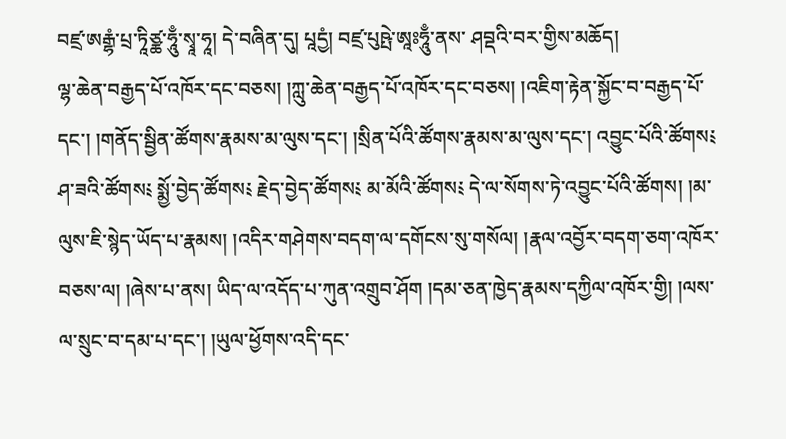བཛྲ་ཨརྒྷཾ་པྲ་ཏཱིཙྪ་ཧཱུྃ་སྭཱ་ཧཱ། དེ་བཞིན་དུ། པཱདྱཾ། བཛྲ་པུཥྤེ་ཨཱཿཧཱུྃ་ནས་ ཤབྡའི་བར་གྱིས་མཆོད།
ལྷ་ཆེན་བརྒྱད་པོ་འཁོར་དང་བཅས། །ཀླུ་ཆེན་བརྒྱད་པོ་འཁོར་དང་བཅས། །འཇིག་རྟེན་སྐྱོང་བ་བརྒྱད་པོ་དང་། །གནོད་སྦྱིན་ཚོགས་རྣམས་མ་ལུས་དང་། །སྲིན་པོའི་ཚོགས་རྣམས་མ་ལུས་དང་། འབྱུང་པོའི་ཚོགས༴ ཤ་ཟའི་ཚོགས༴ སྨྱོ་བྱེད་ཚོགས༴ རྗེད་བྱེད་ཚོགས༴ མ་མོའི་ཚོགས༴ དེ་ལ་སོགས་ཏེ་འབྱུང་པོའི་ཚོགས། །མ་ལུས་ཇི་སྙེད་ཡོད་པ་རྣམས། །འདིར་གཤེགས་བདག་ལ་དགོངས་སུ་གསོལ། །རྣལ་འབྱོར་བདག་ཅག་འཁོར་བཅས་ལ། །ཞེས་པ་ནས། ཡིད་ལ་འདོད་པ་ཀུན་འགྲུབ་ཤོག །དམ་ཅན་ཁྱེད་རྣམས་དཀྱིལ་འཁོར་གྱི། །ལས་ལ་སྲུང་བ་དམ་པ་དང་། །ཡུལ་ཕྱོགས་འདི་དང་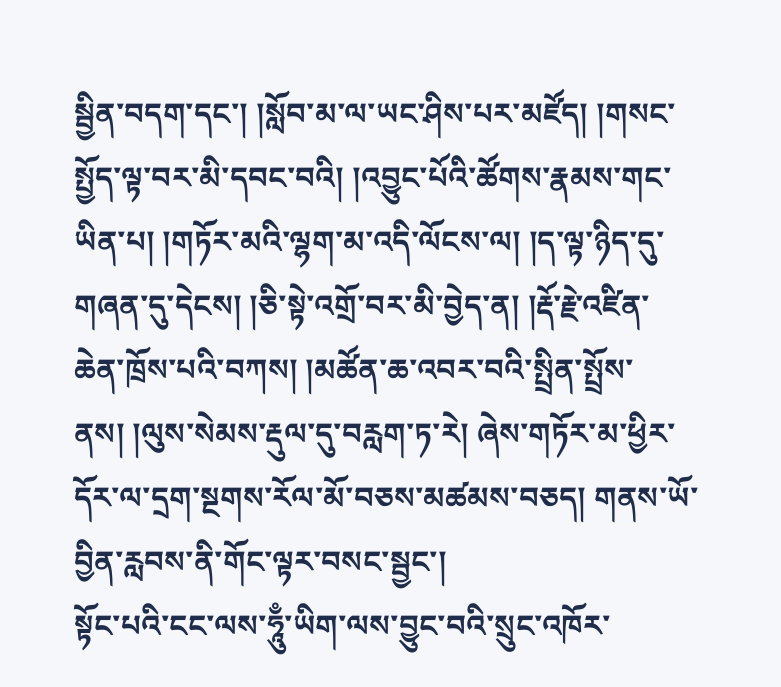སྦྱིན་བདག་དང་། །སློབ་མ་ལ་ཡང་ཤིས་པར་མཛོད། །གསང་སྤྱོད་ལྟ་བར་མི་དབང་བའི། །འབྱུང་པོའི་ཚོགས་རྣམས་གང་ཡིན་པ། །གཏོར་མའི་ལྷག་མ་འདི་ལོངས་ལ། །ད་ལྟ་ཉིད་དུ་གཞན་དུ་དེངས། །ཅི་སྟེ་འགྲོ་བར་མི་བྱེད་ན། །རྡོ་རྗེ་འཛིན་ཆེན་ཁྲོས་པའི་བཀས། །མཚོན་ཆ་འབར་བའི་སྤྲིན་སྤྲོས་ནས། །ལུས་སེམས་རྡུལ་དུ་བརླག་ཏ་རེ། ཞེས་གཏོར་མ་ཕྱིར་དོར་ལ་དྲག་སྔགས་རོལ་མོ་བཅས་མཚམས་བཅད། གནས་ཡོ་བྱིན་རླབས་ནི་གོང་ལྟར་བསང་སྦྱང་།
སྟོང་པའི་ངང་ལས་ཧཱུྃ་ཡིག་ལས་བྱུང་བའི་སྲུང་འཁོར་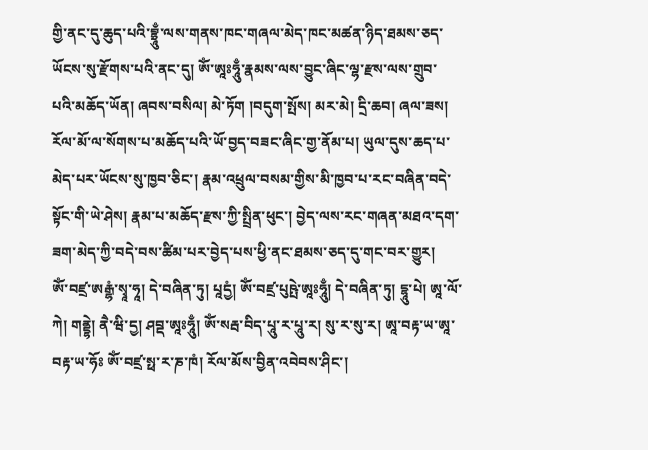གྱི་ནང་དུ་ཆུད་པའི་བྷྲཱུྃ་ལས་གནས་ཁང་གཞལ་མེད་ཁང་མཚན་ཉིད་ཐམས་ཅད་ཡོངས་སུ་རྫོགས་པའི་ནང་དུ། ཨོཾ་ཨཱཿཧཱུྃ་རྣམས་ལས་བྱུང་ཞིང་ལྷ་རྫས་ལས་གྲུབ་པའི་མཆོད་ཡོན། ཞབས་བསིལ། མེ་ཏོག །བདུག་སྤོས། མར་མེ། དྲི་ཆབ། ཞལ་ཟས། རོལ་མོ་ལ་སོགས་པ་མཆོད་པའི་ཡོ་བྱད་བཟང་ཞིང་གྱ་ནོམ་པ། ཡུལ་དུས་ཆད་པ་མེད་པར་ཡོངས་སུ་ཁྱབ་ཅིང་། རྣམ་འཕྲུལ་བསམ་གྱིས་མི་ཁྱབ་པ་རང་བཞིན་བདེ་སྟོང་གི་ཡེ་ཤེས། རྣམ་པ་མཆོད་རྫས་ཀྱི་སྤྲིན་ཕུང་། བྱེད་ལས་རང་གཞན་མཐའ་དག་ཟག་མེད་ཀྱི་བདེ་བས་ཚིམ་པར་བྱེད་པས་ཕྱི་ནང་ཐམས་ཅད་དུ་གང་བར་གྱུར།
ཨོཾ་བཛྲ་ཨརྒྷཾ་སྭཱ་ཧཱ། དེ་བཞིན་ཏུ། པཱདྱཾ། ཨོཾ་བཛྲ་པུཥྤེ་ཨཱཿཧཱུྃ། དེ་བཞིན་ཏུ། དྷཱུ་པེ། ཨཱ་ལོ་ཀེ། གནྡྷེ། ནཻ་ཝི་དྱ། ཤབྡ་ཨཱཿཧཱུྃ། ཨོཾ་སརྦ་བིད་པཱུ་ར་པཱུ་ར། སུ་ར་སུ་ར། ཨཱ་བརྟ་ཡ་ཨཱ་བརྟ་ཡ་ཧོཿ ཨོཾ་བཛྲ་སྥ་ར་ཎ་ཁཾ། རོལ་མོས་བྱིན་འབེབས་ཤིང་།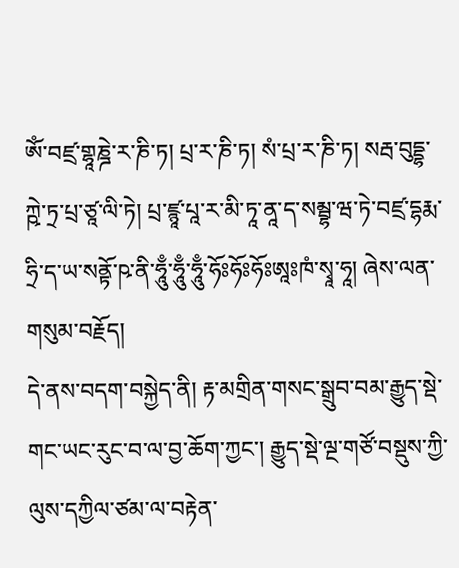ཨོཾ་བཛྲ་གྷཱཎྜེ་ར་ཎི་ཏ། པྲ་ར་ཎི་ཏ། སཾ་པྲ་ར་ཎི་ཏ། སརྦ་བུདྡྷ་ཀྵེ་ཏྲ་པྲ་ཙཱ་ལི་ཏེ། པྲ་ཛྙཱ་པཱ་ར་མི་ཏཱ་ནཱ་ད་སམྦྷ་ཝ་ཏེ་བཛྲ་དྷརྨ་ཧྲི་ད་ཡ་སནྟོ་ཥ་ནི་ཧཱུྃ་ཧཱུྃ་ཧཱུྃ་ཧོཿཧོཿཧོཿཨཱཿཁཾ་སྭཱ་ཧཱ། ཞེས་ལན་གསུམ་བརྗོད།
དེ་ནས་བདག་བསྐྱེད་ནི། རྟ་མགྲིན་གསང་སྒྲུབ་བམ་རྒྱུད་སྡེ་གང་ཡང་རུང་བ་ལ་བྱ་ཆོག་ཀྱང་། རྒྱུད་སྡེ་ལྔ་གཙོ་བསྡུས་ཀྱི་ལུས་དཀྱིལ་ཙམ་ལ་བརྟེན་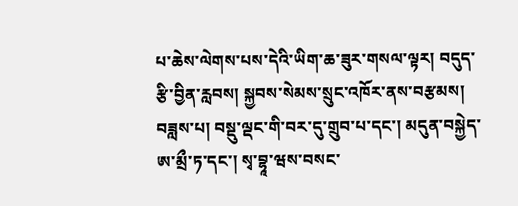པ་ཆེས་ལེགས་པས་དེའི་ཡིག་ཆ་ཟུར་གསལ་ལྟར། བདུད་རྩི་བྱིན་རླབས། སྐྱབས་སེམས་སྲུང་འཁོར་ནས་བརྩམས། བཟླས་པ། བསྡུ་ལྡང་གི་བར་དུ་གྲུབ་པ་དང་། མདུན་བསྐྱེད་ཨ་མྲྀ་ཏ་དང་། སྭ་བྷཱ་ཝས་བསང་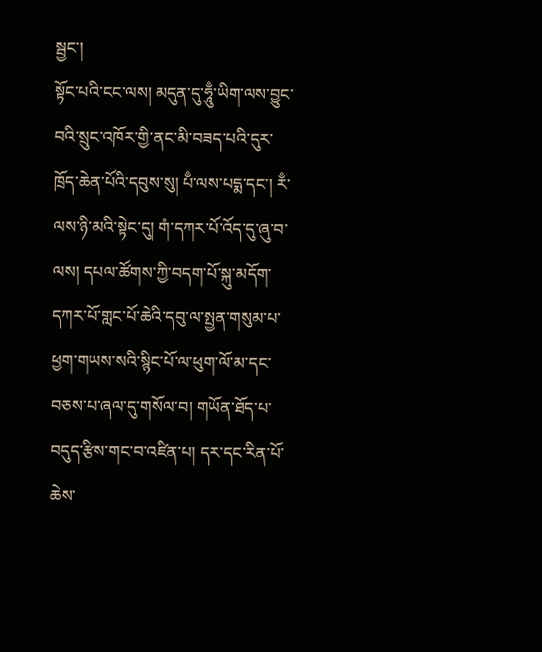སྦྱང་།
སྟོང་པའི་ངང་ལས། མདུན་དུ་ཧཱུྃ་ཡིག་ལས་བྱུང་བའི་སྲུང་འཁོར་གྱི་ནང་མི་བཟད་པའི་དུར་ཁྲོད་ཆེན་པོའི་དབུས་སུ། པྃ་ལས་པདྨ་དང་། རྃ་ལས་ཉི་མའི་སྟེང་དུ། གཾ་དཀར་པོ་འོད་དུ་ཞུ་བ་ལས། དཔལ་ཚོགས་ཀྱི་བདག་པོ་སྐུ་མདོག་དཀར་པོ་གླང་པོ་ཆེའི་དབུ་ལ་སྤྱན་གསུམ་པ་ཕྱག་གཡས་སའི་སྙིང་པོ་ལ་ཕུག་ལོ་མ་དང་བཅས་པ་ཞལ་དུ་གསོལ་བ། གཡོན་ཐོད་པ་བདུད་རྩིས་གང་བ་འཛིན་པ། དར་དང་རིན་པོ་ཆེས་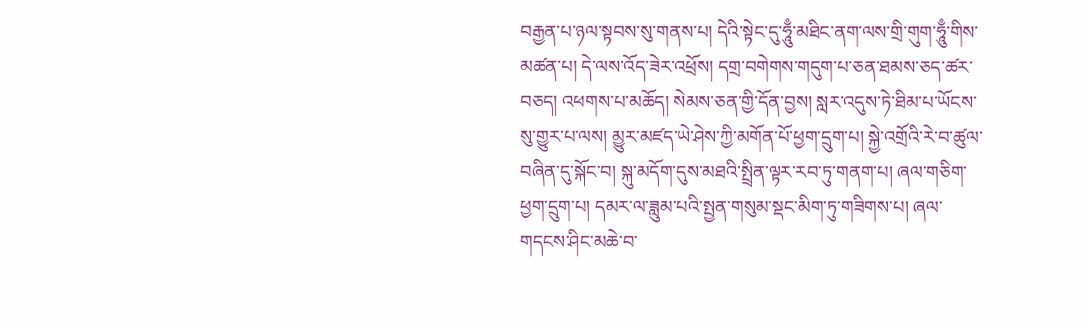བརྒྱན་པ་ཉལ་སྟབས་སུ་གནས་པ། དེའི་སྟེང་དུ་ཧཱུྃ་མཐིང་ནག་ལས་གྲི་གུག་ཧཱུྃ་གིས་མཚན་པ། དེ་ལས་འོད་ཟེར་འཕྲོས། དགྲ་བགེགས་གདུག་པ་ཅན་ཐམས་ཅད་ཚར་བཅད། འཕགས་པ་མཆོད། སེམས་ཅན་གྱི་དོན་བྱས། སླར་འདུས་ཏེ་ཐིམ་པ་ཡོངས་སུ་གྱུར་པ་ལས། མྱུར་མཛད་ཡེ་ཤེས་ཀྱི་མགོན་པོ་ཕྱག་དྲུག་པ། སྐྱེ་འགྲོའི་རེ་བ་ཚུལ་བཞིན་དུ་སྐོང་བ། སྐུ་མདོག་དུས་མཐའི་སྤྲིན་ལྟར་རབ་ཏུ་གནག་པ། ཞལ་གཅིག་ཕྱག་དྲུག་པ། དམར་ལ་ཟླུམ་པའི་སྤྱན་གསུམ་སྡང་མིག་ཏུ་གཟིགས་པ། ཞལ་གདངས་ཤིང་མཆེ་བ་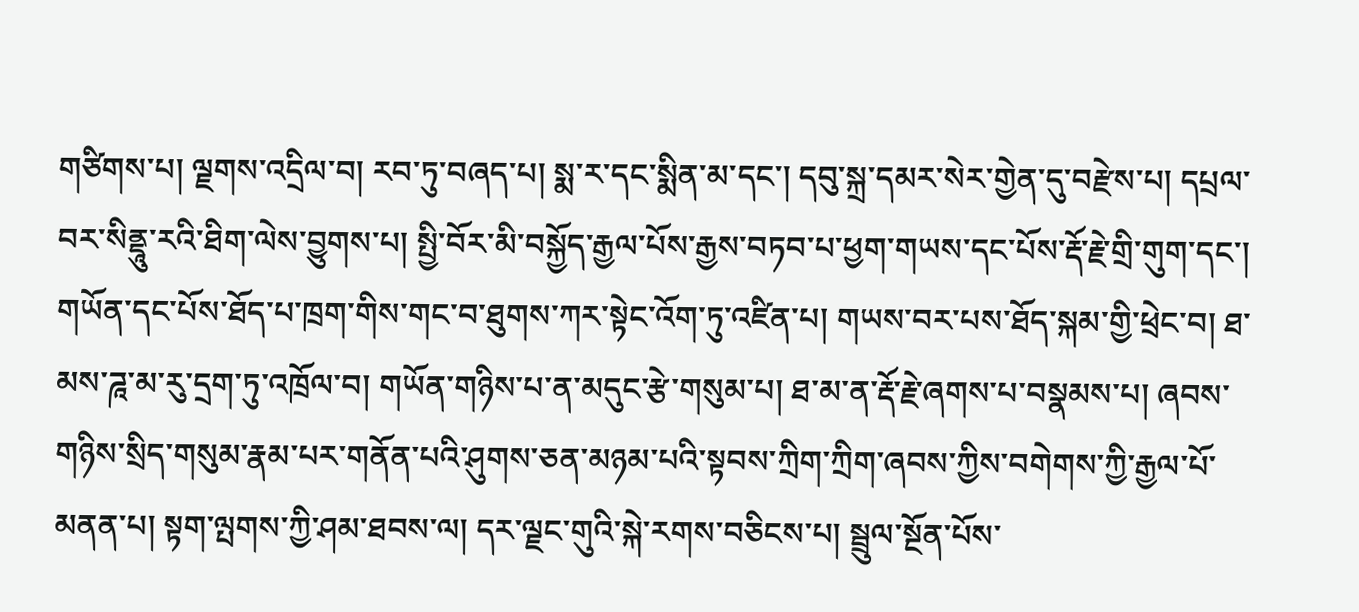གཙིགས་པ། ལྗགས་འདྲིལ་བ། རབ་ཏུ་བཞད་པ། སྨ་ར་དང་སྨིན་མ་དང་། དབུ་སྐྲ་དམར་སེར་གྱེན་དུ་བརྫེས་པ། དཔྲལ་བར་སིནྡཱུ་རའི་ཐིག་ལེས་བྱུགས་པ། སྤྱི་བོར་མི་བསྐྱོད་རྒྱལ་པོས་རྒྱས་བཏབ་པ་ཕྱག་གཡས་དང་པོས་རྡོ་རྗེ་གྲི་གུག་དང་། གཡོན་དང་པོས་ཐོད་པ་ཁྲག་གིས་གང་བ་ཐུགས་ཀར་སྟེང་འོག་ཏུ་འཛིན་པ། གཡས་བར་པས་ཐོད་སྐམ་གྱི་ཕྲེང་བ། ཐ་མས་ཌཱ་མ་རུ་དྲག་ཏུ་འཁྲོལ་བ། གཡོན་གཉིས་པ་ན་མདུང་རྩེ་གསུམ་པ། ཐ་མ་ན་རྡོ་རྗེ་ཞགས་པ་བསྣམས་པ། ཞབས་གཉིས་སྲིད་གསུམ་རྣམ་པར་གནོན་པའི་ཤུགས་ཅན་མཉམ་པའི་སྟབས་ཀྲིག་ཀྲིག་ཞབས་ཀྱིས་བགེགས་ཀྱི་རྒྱལ་པོ་མནན་པ། སྟག་ལྤགས་ཀྱི་ཤམ་ཐབས་ལ། དར་ལྗང་གུའི་སྐེ་རགས་བཅིངས་པ། སྦྲུལ་སྔོན་པོས་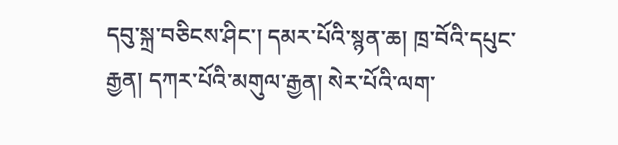དབུ་སྐྲ་བཅིངས་ཤིང་། དམར་པོའི་སྙན་ཆ། ཁྲ་བོའི་དཔུང་རྒྱན། དཀར་པོའི་མགུལ་རྒྱན། སེར་པོའི་ལག་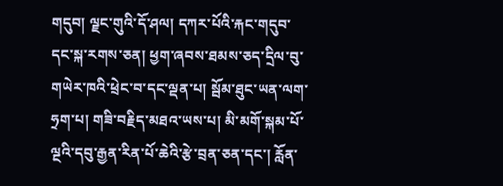གདུབ། ལྗང་གུའི་དོ་ཤལ། དཀར་པོའི་རྐང་གདུབ་དང་སྐ་རགས་ཅན། ཕྱག་ཞབས་ཐམས་ཅད་དྲིལ་བུ་གཡེར་ཁའི་ཕྲེང་བ་དང་ལྡན་པ། སྦོམ་ཐུང་ཡན་ལག་ཧྲག་པ། གཟི་བརྗིད་མཐའ་ཡས་པ། མི་མགོ་སྐམ་པོ་ལྔའི་དབུ་རྒྱན་རིན་པོ་ཆེའི་རྩེ་བྲན་ཅན་དང་། རློན་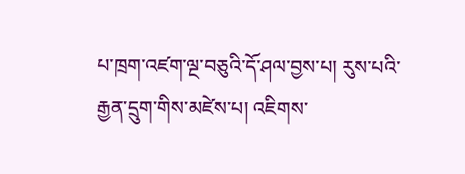པ་ཁྲག་འཛག་ལྔ་བཅུའི་དོ་ཤལ་བྱས་པ། རུས་པའི་རྒྱན་དྲུག་གིས་མཛེས་པ། འཇིགས་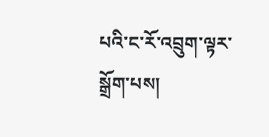པའི་ང་རོ་འབྲུག་ལྟར་སྒྲོག་པས།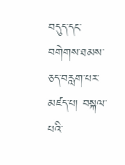བདུད་དང་བགེགས་ཐམས་ཅད་བརླག་པར་མཛད་པ། བསྐལ་པའི་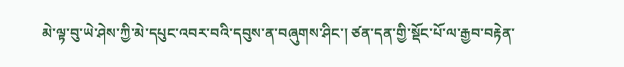མེ་ལྟ་བུ་ཡེ་ཤེས་ཀྱི་མེ་དཔུང་འབར་བའི་དབུས་ན་བཞུགས་ཤིང་། ཙན་དན་གྱི་སྡོང་པོ་ལ་རྒྱབ་བརྟེན་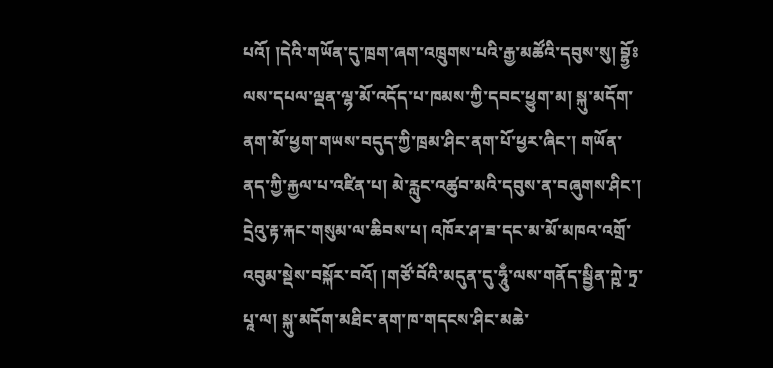པའོ། །དེའི་གཡོན་དུ་ཁྲག་ཞག་འཁྲུགས་པའི་རྒྱ་མཚོའི་དབུས་སུ། བྷྱོཿལས་དཔལ་ལྡན་ལྷ་མོ་འདོད་པ་ཁམས་ཀྱི་དབང་ཕྱུག་མ། སྐུ་མདོག་ནག་མོ་ཕྱག་གཡས་བདུད་ཀྱི་ཁྲམ་ཤིང་ནག་པོ་ཕྱར་ཞིང་། གཡོན་ནད་ཀྱི་རྐྱལ་པ་འཛིན་པ། མེ་རླུང་འཚུབ་མའི་དབུས་ན་བཞུགས་ཤིང་། དྲེའུ་རྟ་རྐང་གསུམ་ལ་ཆིབས་པ། འཁོར་ཤ་ཟ་དང་མ་མོ་མཁའ་འགྲོ་འབུམ་སྡེས་བསྐོར་བའོ། །གཙོ་བོའི་མདུན་དུ་ཧཱུྃ་ལས་གནོད་སྦྱིན་ཀྵེ་ཏྲ་པཱ་ལ། སྐུ་མདོག་མཐིང་ནག་ཁ་གདངས་ཤིང་མཆེ་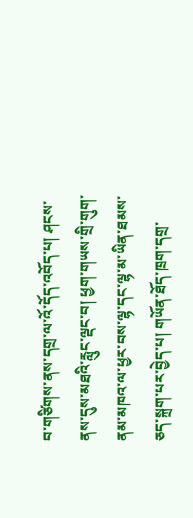བ་གཙིགས་ནས་དགྲ་ལ་འོ་དོད་འབོད་པ། ཤངས་ནས་དུས་མཐའི་རླུང་ལྡང་བ། ཕྱག་གཡས་གྲི་གུག་ནམ་མཁའ་ལ་ཕྱར་བས་ལྷ་དང་ལྷ་མ་ཡིན་ཐམས་ཅད་སྐྲག་པར་བྱེད་པ། གཡོན་ཐོད་ཁྲག་དགྲ་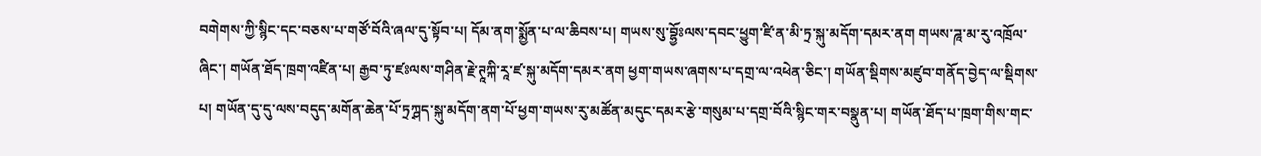བགེགས་ཀྱི་སྙིང་དང་བཅས་པ་གཙོ་བོའི་ཞལ་དུ་སྟོབ་པ། དོམ་ནག་སྨྱོན་པ་ལ་ཆིབས་པ། གཡས་སུ་བྷྱོཿལས་དབང་ཕྱུག་ཛི་ན་མི་ཏྲ་སྐུ་མདོག་དམར་ནག གཡས་ཌཱ་མ་རུ་འཁྲོལ་ཞིང་། གཡོན་ཐོད་ཁྲག་འཛིན་པ། རྒྱབ་ཏུ་ཛཿལས་གཤིན་རྗེ་ཊཱཀྐི་རཱ་ཛ་སྐུ་མདོག་དམར་ནག ཕྱག་གཡས་ཞགས་པ་དགྲ་ལ་འཕེན་ཅིང་། གཡོན་སྡིགས་མཛུབ་གནོད་བྱེད་ལ་སྡིགས་པ། གཡོན་དུ་དུ་ལས་བདུད་མགོན་ཆེན་པོ་ཏྲཀྴད་སྐུ་མདོག་ནག་པོ་ཕྱག་གཡས་རུ་མཚོན་མདུང་དམར་རྩེ་གསུམ་པ་དགྲ་བོའི་སྙིང་གར་བསྣུན་པ། གཡོན་ཐོད་པ་ཁྲག་གིས་གང་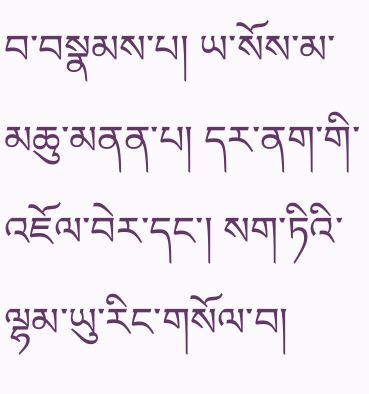བ་བསྣམས་པ། ཡ་སོས་མ་མཆུ་མནན་པ། དར་ནག་གི་འཇོལ་བེར་དང་། སག་ཏིའི་ལྷམ་ཡུ་རིང་གསོལ་བ།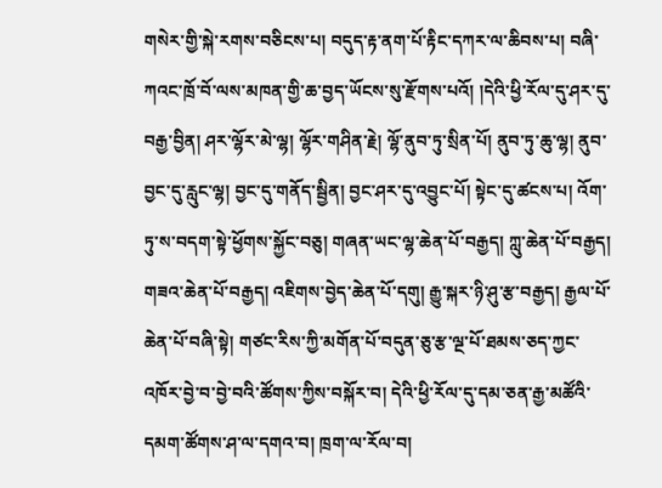གསེར་གྱི་སྐེ་རགས་བཅིངས་པ། བདུད་རྟ་ནག་པོ་རྟིང་དཀར་ལ་ཆིབས་པ། བཞི་ཀའང་ཁྲོ་བོ་ལས་མཁན་གྱི་ཆ་བྱད་ཡོངས་སུ་རྫོགས་པའོ། །དེའི་ཕྱི་རོལ་དུ་ཤར་དུ་བརྒྱ་བྱིན། ཤར་ལྷོར་མེ་ལྷ། ལྷོར་གཤིན་རྗེ། ལྷོ་ནུབ་ཏུ་སྲིན་པོ། ནུབ་ཏུ་ཆུ་ལྷ། ནུབ་བྱང་དུ་རླུང་ལྷ། བྱང་དུ་གནོད་སྦྱིན། བྱང་ཤར་དུ་འབྱུང་པོ། སྟེང་དུ་ཚངས་པ། འོག་ཏུ་ས་བདག་སྟེ་ཕྱོགས་སྐྱོང་བཅུ། གཞན་ཡང་ལྷ་ཆེན་པོ་བརྒྱད། ཀླུ་ཆེན་པོ་བརྒྱད། གཟའ་ཆེན་པོ་བརྒྱད། འཇིགས་བྱེད་ཆེན་པོ་དགུ། རྒྱུ་སྐར་ཉི་ཤུ་རྩ་བརྒྱད། རྒྱལ་པོ་ཆེན་པོ་བཞི་སྟེ། གཙང་རིས་ཀྱི་མགོན་པོ་བདུན་ཅུ་རྩ་ལྔ་པོ་ཐམས་ཅད་ཀྱང་འཁོར་བྱེ་བ་བྱེ་བའི་ཚོགས་ཀྱིས་བསྐོར་བ། དེའི་ཕྱི་རོལ་དུ་དམ་ཅན་རྒྱ་མཚོའི་དམག་ཚོགས་ཤ་ལ་དགའ་བ། ཁྲག་ལ་རོལ་བ།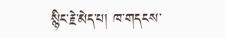སྙིང་རྗེ་མེད་པ། ཁ་གདངས་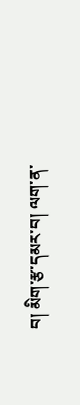བ། མིག་རྩ་དམར་བ། ལག་ན་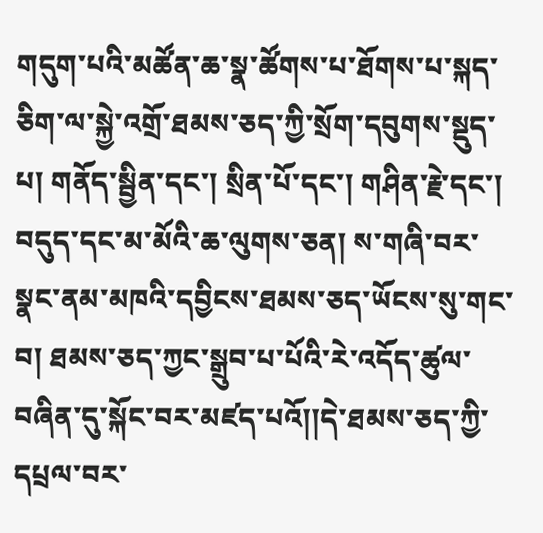གདུག་པའི་མཚོན་ཆ་སྣ་ཚོགས་པ་ཐོགས་པ་སྐད་ཅིག་ལ་སྐྱེ་འགྲོ་ཐམས་ཅད་ཀྱི་སྲོག་དབུགས་སྡུད་པ། གནོད་སྦྱིན་དང་། སྲིན་པོ་དང་། གཤིན་རྗེ་དང་། བདུད་དང་མ་མོའི་ཆ་ལུགས་ཅན། ས་གཞི་བར་སྣང་ནམ་མཁའི་དབྱིངས་ཐམས་ཅད་ཡོངས་སུ་གང་བ། ཐམས་ཅད་ཀྱང་སྒྲུབ་པ་པོའི་རེ་འདོད་ཚུལ་བཞིན་དུ་སྐོང་བར་མཛད་པའོ།།དེ་ཐམས་ཅད་ཀྱི་དཔྲལ་བར་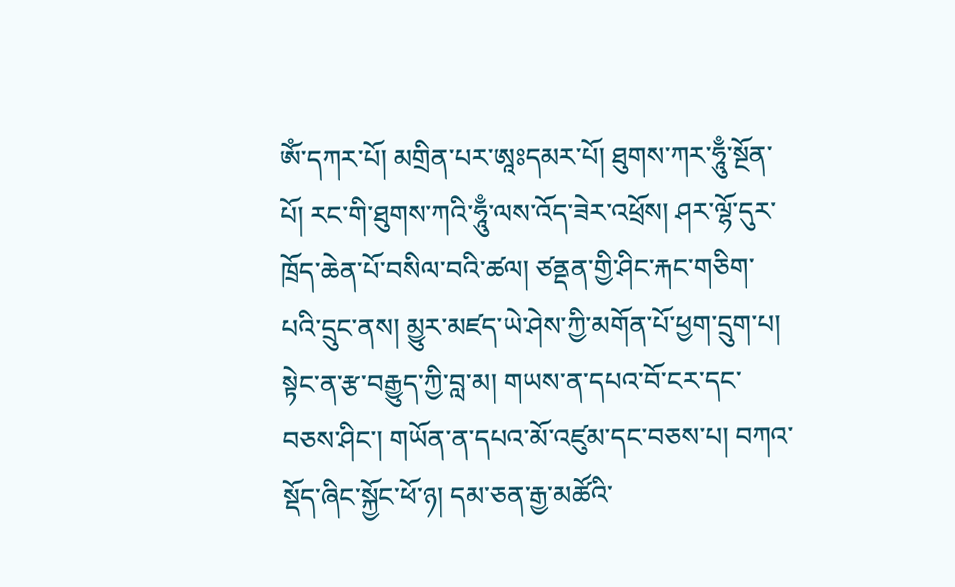ཨོཾ་དཀར་པོ། མགྲིན་པར་ཨཱཿདམར་པོ། ཐུགས་ཀར་ཧཱུྃ་སྔོན་པོ། རང་གི་ཐུགས་ཀའི་ཧཱུྃ་ལས་འོད་ཟེར་འཕྲོས། ཤར་ལྷོ་དུར་ཁྲོད་ཆེན་པོ་བསིལ་བའི་ཚལ། ཙནྡན་གྱི་ཤིང་རྐང་གཅིག་པའི་དྲུང་ནས། མྱུར་མཛད་ཡེ་ཤེས་ཀྱི་མགོན་པོ་ཕྱག་དྲུག་པ། སྟེང་ན་རྩ་བརྒྱུད་ཀྱི་བླ་མ། གཡས་ན་དཔའ་བོ་ངར་དང་བཅས་ཤིང་། གཡོན་ན་དཔའ་མོ་འཛུམ་དང་བཅས་པ། བཀའ་སྡོད་ཞིང་སྐྱོང་ཕོ་ཉ། དམ་ཅན་རྒྱ་མཚོའི་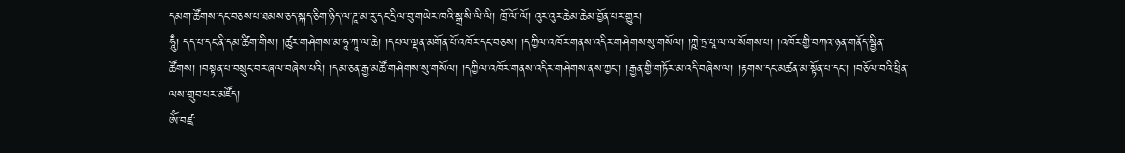དམག་ཚོགས་དང་བཅས་པ་ཐམས་ཅད་སྐད་ཅིག་ཉིད་ལ་ཌཱ་མ་རུ་དང་དྲིལ་བུ་གཡེར་ཁའི་སྒྲ་སི་ལི་ལི། ཁྲོ་ལོ་ལོ། འུར་འུར་ཆེམ་ཆེམ་བྱོན་པར་གྱུར།
ཧཱུྃ། དད་པ་དང་ནི་དམ་ཚིག་གིས། །ཚུར་གཤེགས་མ་ཧཱ་ཀཱ་ལ་ཆེ། །དཔལ་ལྡན་མགོན་པོ་འཁོར་དང་བཅས། །དཀྱིལ་འཁོར་གནས་འདིར་གཤེགས་སུ་གསོལ། །ཀྵེ་ཏྲ་པཱ་ལ་ལ་སོགས་པ། །འཁོར་གྱི་བཀའ་ཉན་གནོད་སྦྱིན་ཚོགས། །བསྟན་པ་བསྲུང་བར་ཞལ་བཞེས་པའི། །དམ་ཅན་རྒྱ་མཚོ་གཤེགས་སུ་གསོལ། །དཀྱིལ་འཁོར་གནས་འདིར་གཤེགས་ནས་ཀྱང་། །རྒྱན་གྱི་གཏོར་མ་འདི་བཞེས་ལ། །རྟགས་དང་མཚན་མ་སྟོན་པ་དང་། །བཅོལ་བའི་ཕྲིན་ལས་གྲུབ་པར་མཛོད།
ཨོཾ་བཛྲ་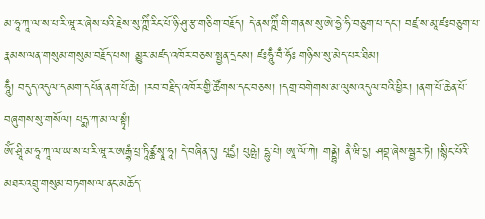མ་ཧཱ་ཀཱ་ལ་ས་པ་རི་ཝཱ་ར་ཞེས་པའི་རྗེས་སུ་ཀྵིཾ་རིང་པོ་ཉི་ཤུ་རྩ་གཅིག་བརྗོད། དེ་ནས་ཀྵིཾ་གི་གནས་སུ་ཨེ་ཧྱེ་ཧི་བཅུག་པ་དང་། བཛྲ་ས་མཱ་ཛཿབཅུག་པ་རྣམས་ལན་གསུམ་གསུམ་བརྗོད་པས། མྱུར་མཛད་འཁོར་བཅས་སྤྱན་དྲངས། ཛཿཧཱུྃ་བྃ་ཧོཿ གཉིས་སུ་མེད་པར་ཐིམ།
ཧཱུྃ། བདུད་འདུལ་དམག་དཔོན་ནག་པོ་ཆེ། །རབ་བརྗིད་འཁོར་གྱི་ཚོགས་དང་བཅས། །དགྲ་བགེགས་མ་ལུས་འདུལ་བའི་ཕྱིར། །ནག་པོ་ཆེན་པོ་བཞུགས་སུ་གསོལ། པདྨ་ཀ་མ་ལ་སྟྭཾ།
ཨོཾ་ཤྲཱི་མ་ཧཱ་ཀཱ་ལ་ཡ་ས་པ་རི་ཝཱ་ར་ཨརྒྷཾ་པྲ་ཏཱིཙྪ་སྭཱ་ཧཱ། དེ་བཞིན་དུ། པཱདྱཾ། པུཥྤེ། དྷུ་པེ། ཨཱ་ལོ་ཀེ། གནྡྷེ། ནཻ་ཝི་དྱ། ཤབྡ་ཞེས་སྦྱར་ཏེ། །སྙིང་པོའི་མཐར་འབྲུ་གསུམ་བཏགས་ལ་ནང་མཆོད་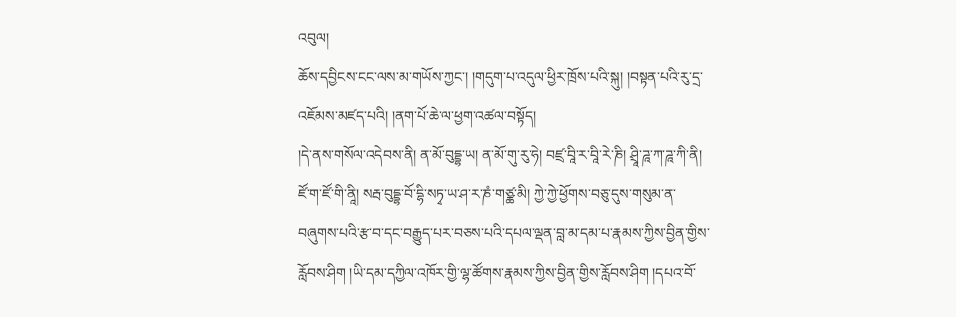འབུལ།
ཆོས་དབྱིངས་ངང་ལས་མ་གཡོས་ཀྱང་། །གདུག་པ་འདུལ་ཕྱིར་ཁྲོས་པའི་སྐུ། །བསྟན་པའི་རུ་དྲ་འཇོམས་མཛད་པའི། །ནག་པོ་ཆེ་ལ་ཕྱག་འཚལ་བསྟོད།
།དེ་ནས་གསོལ་འདེབས་ནི། ན་མོ་བུདྡྷ་ཡ། ན་མོ་གུ་རུ་ཧེ། བཛྲ་བཱི་ར་བཱི་རེ་ཎི། ཤྲཱི་ཌཱ་ཀ་ཌཱ་ཀི་ནི། ཛོ་ག་ཛོ་གི་ནཱི། སརྦ་བུདྡྷ་བོ་དྷི་སཏྭ་ཡ་ཤ་ར་ཎཾ་གཙྪ་མི། ཀྱེ་ཀྱེ་ཕྱོགས་བཅུ་དུས་གསུམ་ན་བཞུགས་པའི་རྩ་བ་དང་བརྒྱུད་པར་བཅས་པའི་དཔལ་ལྡན་བླ་མ་དམ་པ་རྣམས་ཀྱིས་བྱིན་གྱིས་རློབས་ཤིག །ཡི་དམ་དཀྱིལ་འཁོར་གྱི་ལྷ་ཚོགས་རྣམས་ཀྱིས་བྱིན་གྱིས་རློབས་ཤིག །དཔའ་བོ་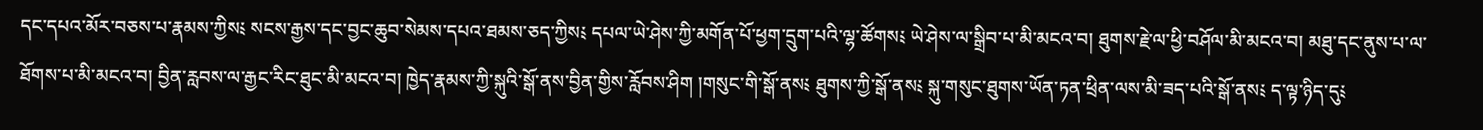དང་དཔའ་མོར་བཅས་པ་རྣམས་ཀྱིས༴ སངས་རྒྱས་དང་བྱང་ཆུབ་སེམས་དཔའ་ཐམས་ཅད་ཀྱིས༴ དཔལ་ཡེ་ཤེས་ཀྱི་མགོན་པོ་ཕྱག་དྲུག་པའི་ལྷ་ཚོགས༴ ཡེ་ཤེས་ལ་སྒྲིབ་པ་མི་མངའ་བ། ཐུགས་རྗེ་ལ་ཕྱི་བཤོལ་མི་མངའ་བ། མཐུ་དང་ནུས་པ་ལ་ཐོགས་པ་མི་མངའ་བ། བྱིན་རླབས་ལ་རྒྱང་རིང་ཐུང་མི་མངའ་བ། ཁྱེད་རྣམས་ཀྱི་སྐུའི་སྒོ་ནས་བྱིན་གྱིས་རློབས་ཤིག །གསུང་གི་སྒོ་ནས༴ ཐུགས་ཀྱི་སྒོ་ནས༴ སྐུ་གསུང་ཐུགས་ཡོན་ཏན་ཕྲིན་ལས་མི་ཟད་པའི་སྒོ་ནས༴ ད་ལྟ་ཉིད་དུ༴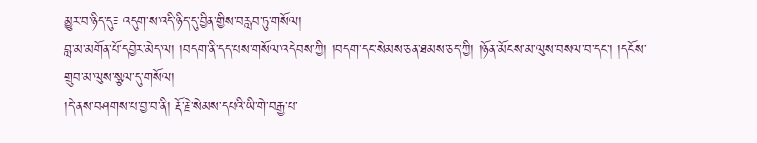མྱུར་བ་ཉིད་དུ༴ འདུག་ས་འདི་ཉིད་དུ་བྱིན་གྱིས་བརླབ་ཏུ་གསོལ།
བླ་མ་མགོན་པོ་དབྱེར་མེད་ལ། །བདག་ནི་དད་པས་གསོལ་འདེབས་ཀྱི། །བདག་དང་སེམས་ཅན་ཐམས་ཅད་ཀྱི། །ཉོན་མོངས་མ་ལུས་བསལ་བ་དང་། །དངོས་གྲུབ་མ་ལུས་སྩལ་དུ་གསོལ།
།དེ་ནས་བཤགས་པ་བྱ་བ་ནི། རྡོ་རྗེ་སེམས་དཔའི་ཡི་གེ་བརྒྱ་པ་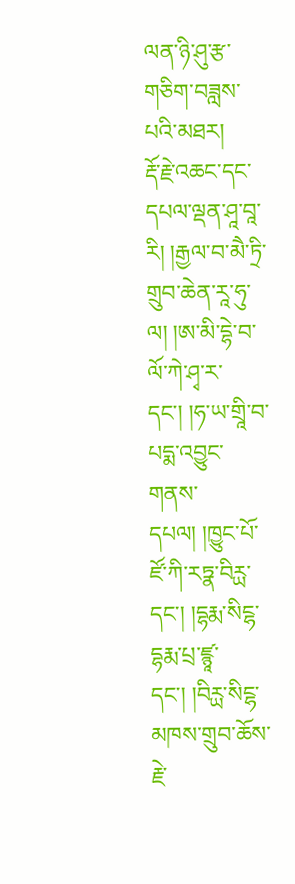ལན་ཉི་ཤུ་རྩ་གཅིག་བཟླས་པའི་མཐར།
རྡོ་རྗེ་འཆང་དང་དཔལ་ལྡན་ཤཱ་བཱ་རི། །རྒྱལ་བ་མཻ་ཏྲི་གྲུབ་ཆེན་རཱ་ཧུ་ལ། །ཨ་མི་དྷེ་བ་ལོ་ཀེ་ཤྭ་ར་དང་། །ཧ་ཡ་གྲཱི་བ་པདྨ་འབྱུང་གནས་དཔལ། །ཁྱུང་པོ་ཛོ་ཀི་རཏྣ་བིཪྻ་དང་། །དྷརྨ་སིངྷ་དྷརྨ་པྲ་ཛྙཱ་དང་། །བིཪྻ་སིངྷ་མཁས་གྲུབ་ཆོས་རྗེ་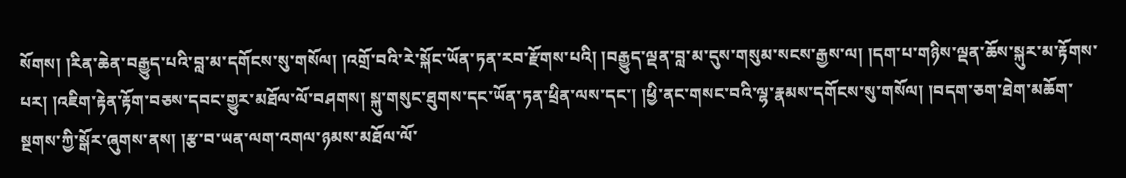སོགས། །རིན་ཆེན་བརྒྱུད་པའི་བླ་མ་དགོངས་སུ་གསོལ། །འགྲོ་བའི་རེ་སྐོང་ཡོན་ཏན་རབ་རྫོགས་པའི། །བརྒྱུད་ལྡན་བླ་མ་དུས་གསུམ་སངས་རྒྱས་ལ། །དག་པ་གཉིས་ལྡན་ཆོས་སྐུར་མ་རྟོགས་པར། །འཇིག་རྟེན་རྟོག་བཅས་དབང་གྱུར་མཐོལ་ལོ་བཤགས། སྐུ་གསུང་ཐུགས་དང་ཡོན་ཏན་ཕྲིན་ལས་དང་། །ཕྱི་ནང་གསང་བའི་ལྷ་རྣམས་དགོངས་སུ་གསོལ། །བདག་ཅག་ཐེག་མཆོག་སྔགས་ཀྱི་སྒོར་ཞུགས་ནས། །རྩ་བ་ཡན་ལག་འགལ་ཉམས་མཐོལ་ལོ་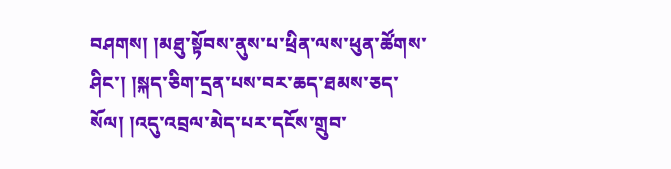བཤགས། །མཐུ་སྟོབས་ནུས་པ་ཕྲིན་ལས་ཕུན་ཚོགས་ཤིང་། །སྐད་ཅིག་དྲན་པས་བར་ཆད་ཐམས་ཅད་སོལ། །འདུ་འབྲལ་མེད་པར་དངོས་གྲུབ་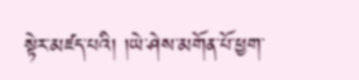སྟེར་མཛད་པའི། །ཡེ་ཤེས་མགོན་པོ་ཕྱག་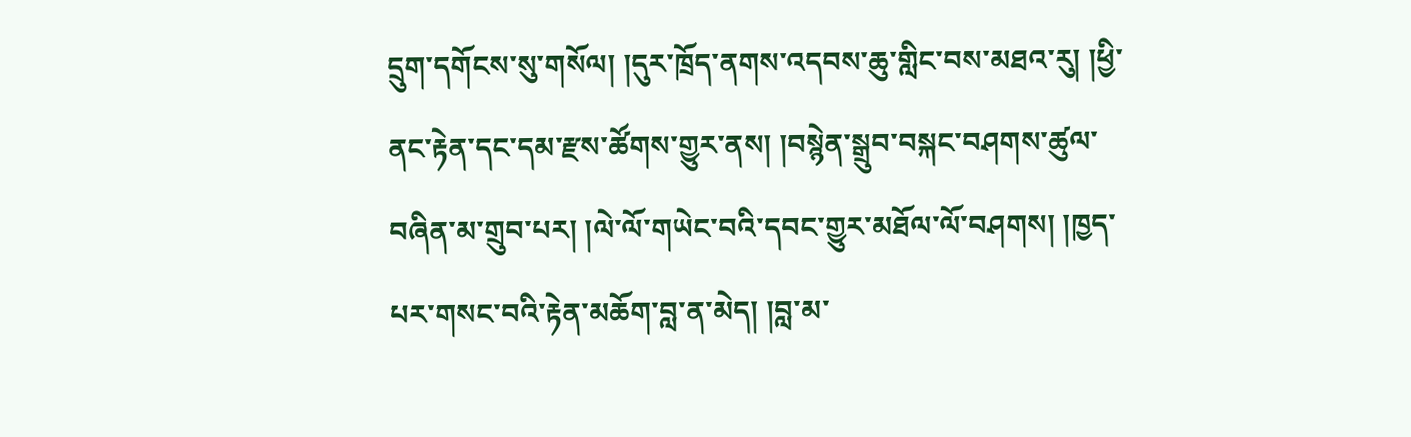དྲུག་དགོངས་སུ་གསོལ། །དུར་ཁྲོད་ནགས་འདབས་ཆུ་གླིང་བས་མཐའ་རུ། །ཕྱི་ནང་རྟེན་དང་དམ་རྫས་ཚོགས་གྱུར་ནས། །བསྙེན་སྒྲུབ་བསྐང་བཤགས་ཚུལ་བཞིན་མ་གྲུབ་པར། །ལེ་ལོ་གཡེང་བའི་དབང་གྱུར་མཐོལ་ལོ་བཤགས། །ཁྱད་པར་གསང་བའི་རྟེན་མཆོག་བླ་ན་མེད། །བླ་མ་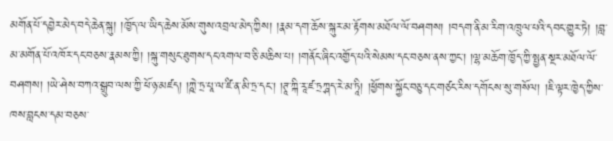མགོན་པོ་དབྱེར་མེད་བདེ་ཆེན་སྐུ། །ཁྱོད་ལ་ཡིད་ཆེས་མོས་གུས་འབྲལ་མེད་ཀྱིས། །རྣམ་དག་ཆོས་སྐུར་མ་རྟོགས་མཐོལ་ལོ་བཤགས། །བདག་ནི་མ་རིག་འཁྲུལ་པའི་དབང་གྱུར་ཏེ། །བླ་མ་མགོན་པོ་འཁོར་དང་བཅས་རྣམས་ཀྱི། །སྐུ་གསུང་ཐུགས་དང་འགལ་བ་ཅི་མཆིས་པ། །གནོང་ཞིང་འགྱོད་པའི་སེམས་དང་བཅས་ནས་ཀྱང་། །ལྷ་མཆོག་ཁྱོད་ཀྱི་སྤྱན་སྔར་མཐོལ་ལོ་བཤགས། །ཡེ་ཤེས་བཀའ་སྒྲུབ་ལས་ཀྱི་ཕོ་ཉ་མཛད། །ཀྵེ་ཏྲ་པཱ་ལ་ཛི་ན་མི་ཏྲ་དང་། །ཊཱ་ཀྐི་རཱ་ཛ་ཏྲཀྴད་རེ་མ་ཏཱི། །ཕྱོགས་སྐྱོང་བཅུ་དང་གཙང་རིས་དགོངས་སུ་གསོལ། །ཇི་ལྟར་ཁྱེད་ཀྱིས་ཁས་བླངས་དམ་བཅས་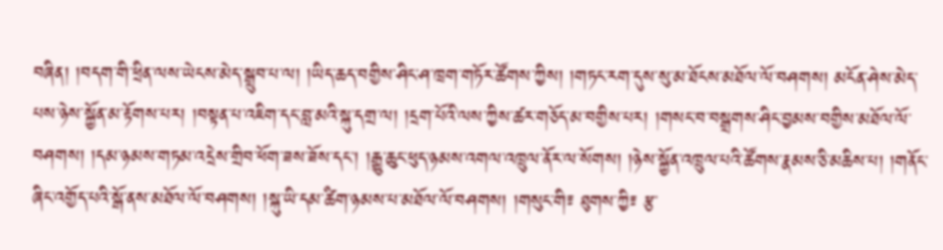བཞིན། །བདག་གི་ཕྲིན་ལས་ཡེངས་མེད་སྒྲུབ་པ་ལ། །ཡིད་ཆད་བགྱིས་ཤིང་ཤ་ཁྲག་གཏོར་ཚོགས་ཀྱིས། །གཏང་རག་དུས་སུ་མ་ཐོངས་མཐོལ་ལོ་བཤགས། མངོན་ཤེས་མེད་པས་ཉེས་སྐྱོན་མ་རྟོགས་པར། །བསྟན་པ་འཇིག་དང་བླ་མའི་སྐུ་དགྲ་ལ། །དྲག་པོའི་ལས་ཀྱིས་ཚར་གཅོད་མ་བགྱིས་པར། །གསང་བ་བསྒྲགས་ཤིང་བྱམས་བགྱིས་མཐོལ་ལོ་བཤགས། །དམ་ཉམས་གཏམ་འདྲེས་གྲིབ་ཕོག་ཟས་ཟོས་དང་། །རྒྱུ་ཆུང་ཕུད་ཉམས་འགལ་འཁྲུལ་ནོར་ལ་སོགས། །ཉེས་སྐྱོན་འཁྲུལ་པའི་ཚོགས་རྣམས་ཅི་མཆིས་པ། །གནོང་ཞིང་འགྱོད་པའི་སྒོ་ནས་མཐོལ་ལོ་བཤགས། །སྐུ་ཡི་དམ་ཚིག་ཉམས་པ་མཐོལ་ལོ་བཤགས། །གསུང་གི༴ ཐུགས་ཀྱི༴ རྩ་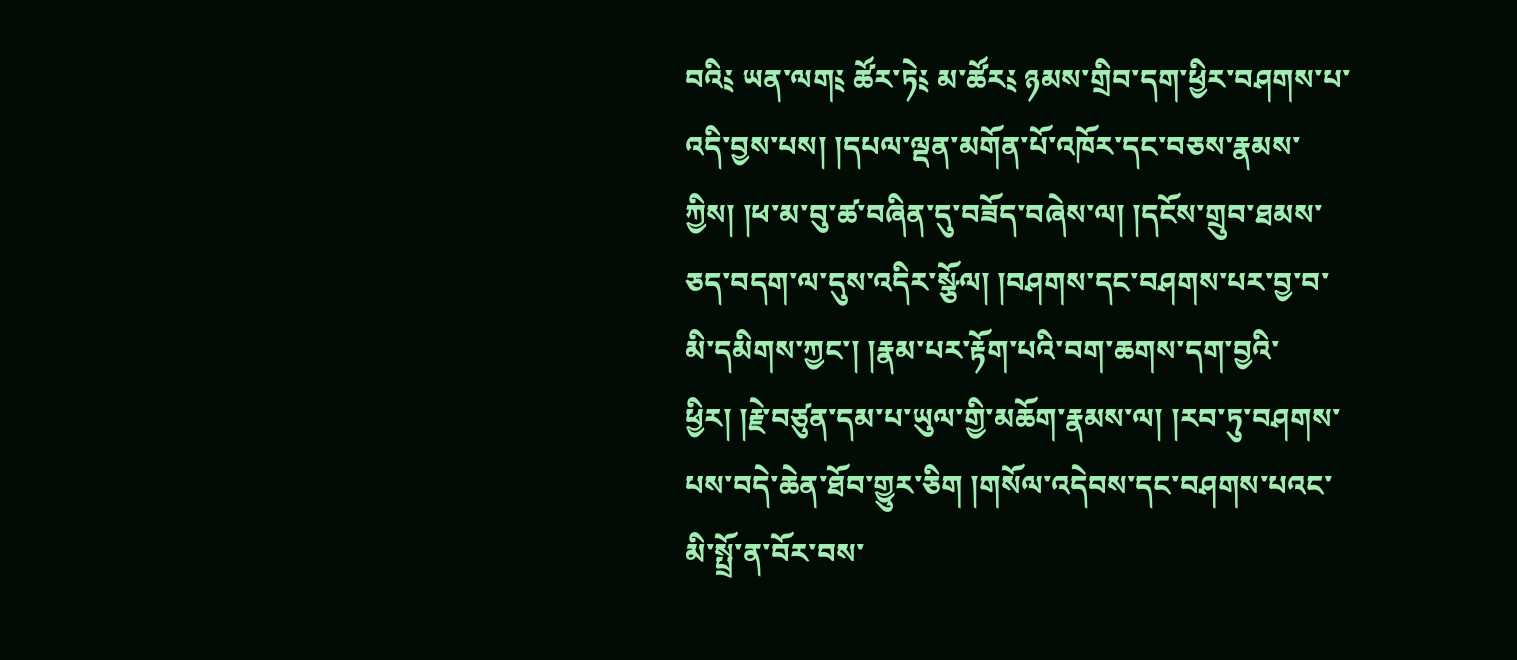བའི༴ ཡན་ལག༴ ཚོར་ཏེ༴ མ་ཚོར༴ ཉམས་གྲིབ་དག་ཕྱིར་བཤགས་པ་འདི་བྱས་པས། །དཔལ་ལྡན་མགོན་པོ་འཁོར་དང་བཅས་རྣམས་ཀྱིས། །ཕ་མ་བུ་ཚ་བཞིན་དུ་བཟོད་བཞེས་ལ། །དངོས་གྲུབ་ཐམས་ཅད་བདག་ལ་དུས་འདིར་སྩོལ། །བཤགས་དང་བཤགས་པར་བྱ་བ་མི་དམིགས་ཀྱང་། །རྣམ་པར་རྟོག་པའི་བག་ཆགས་དག་བྱའི་ཕྱིར། །རྗེ་བཙུན་དམ་པ་ཡུལ་གྱི་མཆོག་རྣམས་ལ། །རབ་ཏུ་བཤགས་པས་བདེ་ཆེན་ཐོབ་གྱུར་ཅིག །གསོལ་འདེབས་དང་བཤགས་པའང་མི་སྤྲོ་ན་བོར་བས་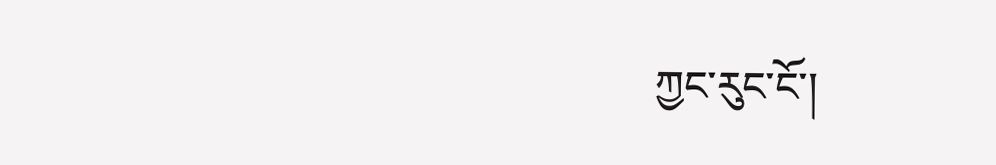ཀྱང་རུང་ངོ་།